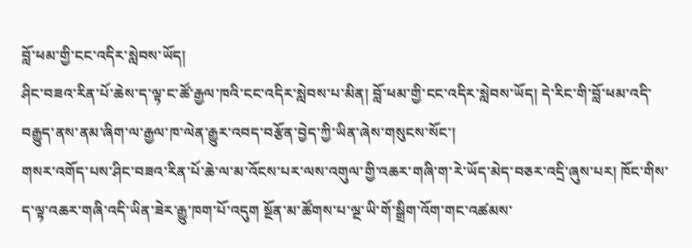བློ་ཕམ་གྱི་ངང་འདིར་སླེབས་ཡོད།
ཤིང་བཟའ་རིན་པོ་ཆེས་ད་ལྟ་ང་ཚོ་རྒྱལ་ཁའི་ངང་འདིར་སླེབས་པ་མིན། བློ་ཕམ་གྱི་ངང་འདིར་སླེབས་ཡོད། དེ་རིང་གི་བློ་ཕམ་འདི་བརྒྱུད་ནས་ནམ་ཞིག་ལ་རྒྱལ་ཁ་ལེན་རྒྱུར་འབད་བརྩོན་བྱེད་ཀྱི་ཡིན་ཞེས་གསུངས་སོང་།
གསར་འགོད་པས་ཤིང་བཟའ་རིན་པོ་ཆེ་ལ་མ་འོངས་པར་ལས་འགུལ་གྱི་འཆར་གཞི་ག་རེ་ཡོད་མེད་བཅར་འདྲི་ཞུས་པར། ཁོང་གིས་ད་ལྟ་འཆར་གཞི་འདི་ཡིན་ཟེར་རྒྱུ་ཁག་པོ་འདུག སྔོན་མ་ཚོགས་པ་ལྔ་ཡི་གོ་སྒྲིག་འོག་གང་འཚམས་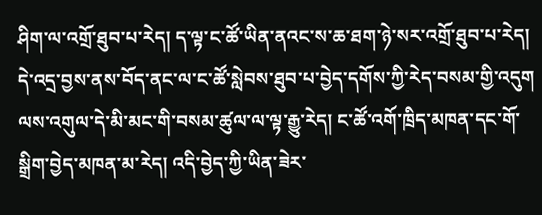ཤིག་ལ་འགྲོ་ཐུབ་པ་རེད། ད་ལྟ་ང་ཚོ་ཡིན་ནའང་ས་ཆ་ཐག་ཉེ་སར་འགྲོ་ཐུབ་པ་རེད། དེ་འདྲ་བྱས་ནས་བོད་ནང་ལ་ང་ཚོ་སླེབས་ཐུབ་པ་བྱེད་དགོས་ཀྱི་རེད་བསམ་གྱི་འདུག ལས་འགུལ་དེ་མི་མང་གི་བསམ་ཚུལ་ལ་ལྟ་རྒྱུ་རེད། ང་ཚོ་འགོ་ཁྲིད་མཁན་དང་གོ་སྒྲིག་བྱེད་མཁན་མ་རེད། འདི་བྱེད་ཀྱི་ཡིན་ཟེར་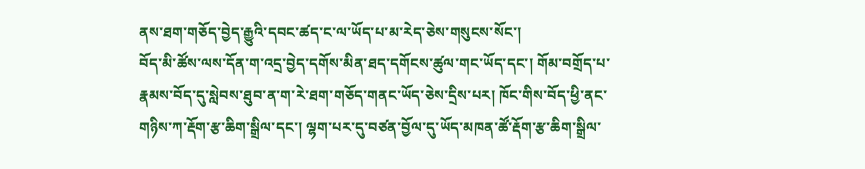ནས་ཐག་གཅོད་བྱེད་རྒྱུའི་དབང་ཚད་ང་ལ་ཡོད་པ་མ་རེད་ཅེས་གསུངས་སོང་།
བོད་མི་ཚོས་ལས་དོན་ག་འདྲ་བྱེད་དགོས་མིན་ཐད་དགོངས་ཚུལ་གང་ཡོད་དང་། གོམ་བགྲོད་པ་རྣམས་བོད་དུ་སླེབས་ཐུབ་ན་ག་རེ་ཐག་གཅོད་གནང་ཡོད་ཅེས་དྲིས་པར། ཁོང་གིས་བོད་ཕྱི་ནང་གཉིས་ཀ་རྡོག་རྩ་ཆིག་སྒྲིལ་དང་། ལྷག་པར་དུ་བཙན་བྱོལ་དུ་ཡོད་མཁན་ཚོ་རྡོག་རྩ་ཆིག་སྒྲིལ་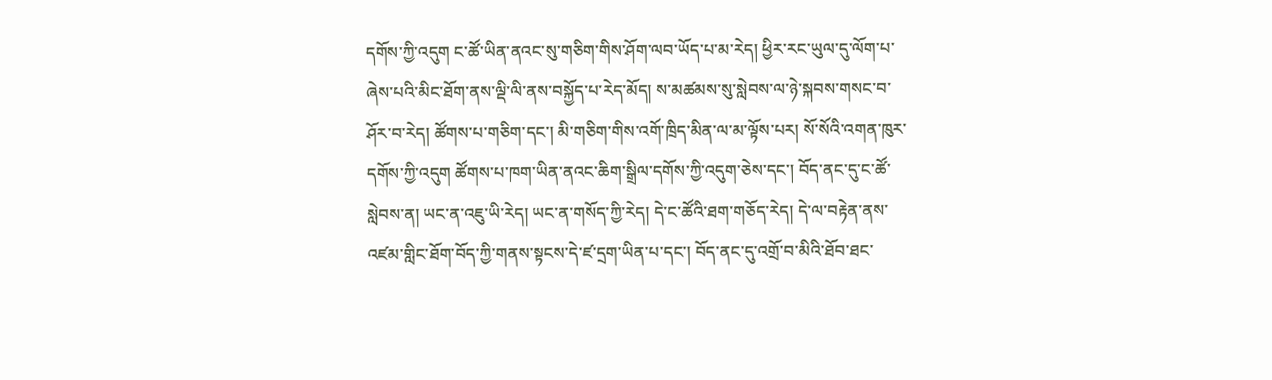དགོས་ཀྱི་འདུག ང་ཚོ་ཡིན་ནའང་སུ་གཅིག་གིས་ཤོག་ལབ་ཡོད་པ་མ་རེད། ཕྱིར་རང་ཡུལ་དུ་ལོག་པ་ཞེས་པའི་མིང་ཐོག་ནས་ལྡི་ལི་ནས་བསྐྱོད་པ་རེད་མོད། ས་མཚམས་སུ་སླེབས་ལ་ཉེ་སྐབས་གསང་བ་ཤོར་བ་རེད། ཚོགས་པ་གཅིག་དང་། མི་གཅིག་གིས་འགོ་ཁྲིད་མིན་ལ་མ་ལྟོས་པར། སོ་སོའི་འགན་ཁུར་དགོས་ཀྱི་འདུག ཚོགས་པ་ཁག་ཡིན་ནའང་ཆིག་སྒྲིལ་དགོས་ཀྱི་འདུག་ཅེས་དང་། བོད་ནང་དུ་ང་ཚོ་སླེབས་ན། ཡང་ན་འཇུ་ཡི་རེད། ཡང་ན་གསོད་ཀྱི་རེད། དེ་ང་ཚོའི་ཐག་གཅོད་རེད། དེ་ལ་བརྟེན་ནས་འཛམ་གླིང་ཐོག་བོད་ཀྱི་གནས་སྟངས་དེ་ཛ་དྲག་ཡིན་པ་དང་། བོད་ནང་དུ་འགྲོ་བ་མིའི་ཐོབ་ཐང་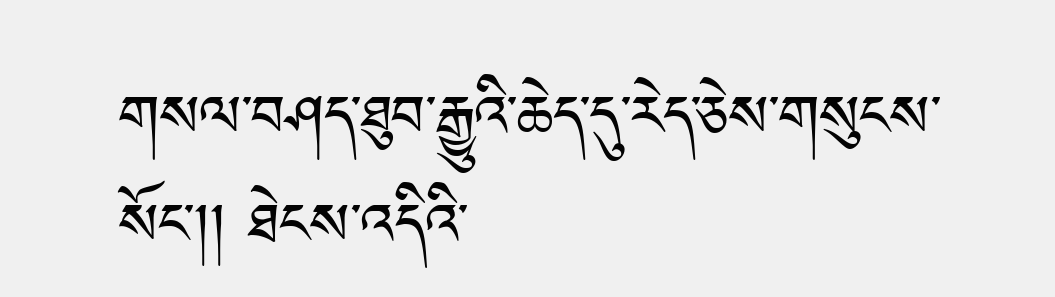གསལ་བཤད་ཐུབ་རྒྱུའི་ཆེད་དུ་རེད་ཅེས་གསུངས་སོང་།། ཐེངས་འདིའི་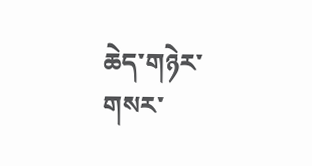ཆེད་གཉེར་གསར་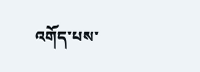འགོད་པས་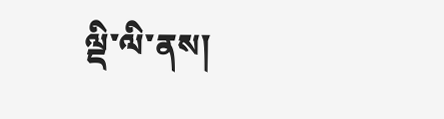ལྡི་ལི་ནས།